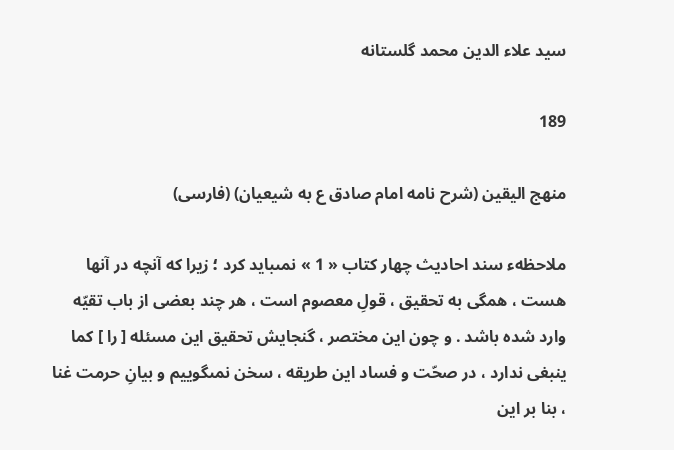سيد علاء الدين محمد گلستانه

189

منهج اليقين (شرح نامه امام صادق ع به شيعيان) (فارسى)

ملاحظهء سند احاديث چهار كتاب « 1 » نمىبايد كرد ؛ زيرا كه آنچه در آنها هست ، همگى به تحقيق ، قولِ معصوم است ، هر چند بعضى از باب تقيّه وارد شده باشد . و چون اين مختصر ، گنجايش تحقيق اين مسئله [ را ] كما ينبغى ندارد ، در صحّت و فساد اين طريقه ، سخن نمىگوييم و بيانِ حرمت غنا ، بنا بر اين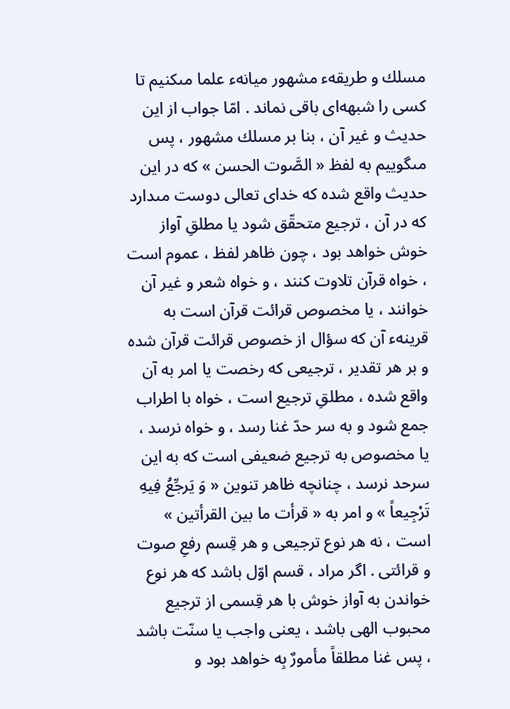مسلك و طريقهء مشهور ميانهء علما مىكنيم تا كسى را شبهه‌اى باقى نماند . امّا جواب از اين حديث و غير آن ، بنا بر مسلك مشهور ، پس مىگوييم به لفظ « الصَّوت الحسن » كه در اين حديث واقع شده كه خداى تعالى دوست مىدارد كه در آن ، ترجيع متحقّق شود يا مطلقِ آواز خوش خواهد بود ، چون ظاهر لفظ ، عموم است ، خواه قرآن تلاوت كنند ، و خواه شعر و غير آن خوانند ، يا مخصوص قرائت قرآن است به قرينهء آن كه سؤال از خصوص قرائت قرآن شده و بر هر تقدير ، ترجيعى كه رخصت يا امر به آن واقع شده ، مطلقِ ترجيع است ، خواه با اطراب جمع شود و به سر حدّ غنا رسد ، و خواه نرسد ، يا مخصوص به ترجيع ضعيفى است كه به اين سرحد نرسد ، چنانچه ظاهر تنوين « وَ يَرجِّعُ فِيهِ تَرْجِيعاً » و امر به « قرأت ما بين القرأتين » است ، نه هر نوع ترجيعى و هر قِسم رفعِ صوت و قرائتى . اگر مراد ، قسم اوّل باشد كه هر نوع خواندن به آواز خوش با هر قِسمى از ترجيع محبوب الهى باشد ، يعنى واجب يا سنّت باشد ، پس غنا مطلقاً مأمورٌ بِه خواهد بود و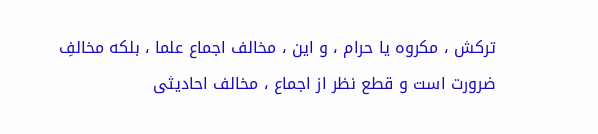تركش ، مكروه يا حرام ، و اين ، مخالف اجماع علما ، بلكه مخالفِ ضرورت است و قطع نظر از اجماع ، مخالف احاديثى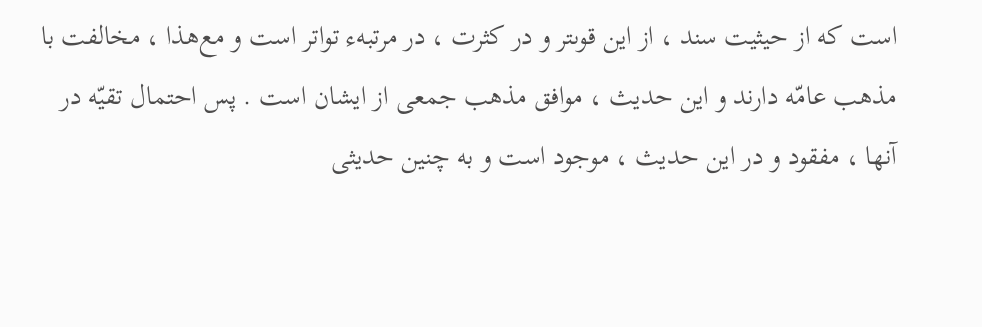است كه از حيثيت سند ، از اين قوىتر و در كثرت ، در مرتبهء تواتر است و مع‌هذا ، مخالفت با مذهب عامّه دارند و اين حديث ، موافق مذهب جمعى از ايشان است . پس احتمال تقيّه در آنها ، مفقود و در اين حديث ، موجود است و به چنين حديثى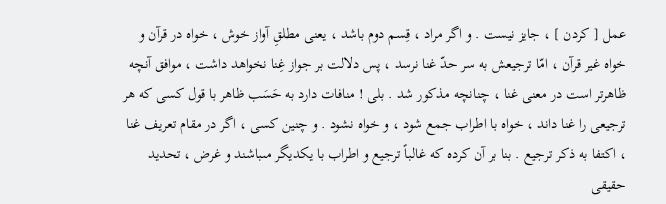عمل [ كردن ] ، جايز نيست . و اگر مراد ، قِسم دوم باشد ، يعنى مطلقِ آواز خوش ، خواه در قرآن و خواه غير قرآن ، امّا ترجيعش به سر حدّ غنا نرسد ، پس دلالت بر جواز غِنا نخواهد داشت ، موافق آنچه ظاهرتر است در معنى غنا ، چنانچه مذكور شد . بلى ! منافات دارد به حَسَب ظاهر با قول كسى كه هر ترجيعى را غنا داند ، خواه با اطراب جمع شود ، و خواه نشود . و چنين كسى ، اگر در مقام تعريف غنا ، اكتفا به ذكر ترجيع . بنا بر آن كرده كه غالباً ترجيع و اطراب با يكديگر مىباشند و غرض ، تحديد حقيقى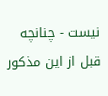نيست - چنانچه قبل از اين مذكور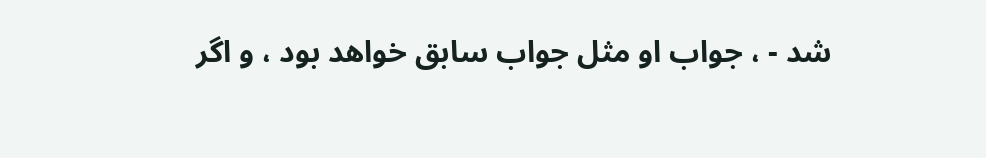شد - ، جواب او مثل جواب سابق خواهد بود ، و اگر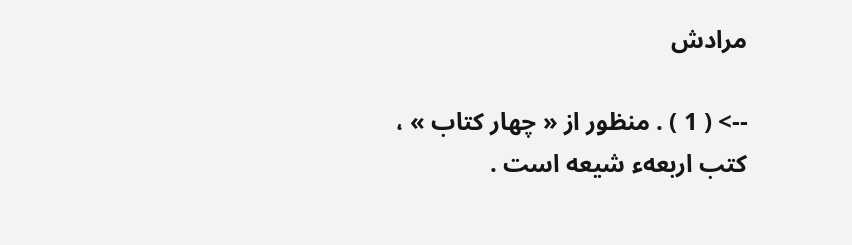مرادش

--> ( 1 ) . منظور از « چهار كتاب » ، كتب اربعهء شيعه است .